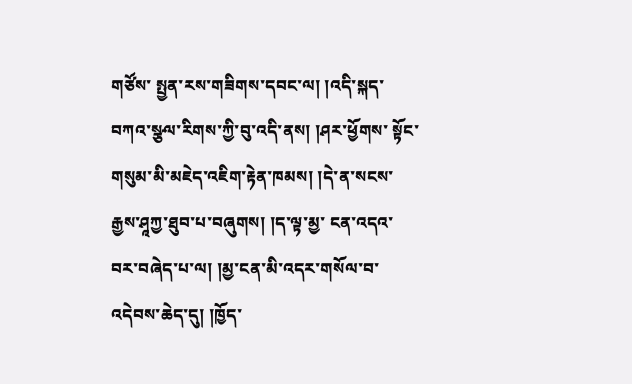གཙོས་ སྤྱན་རས་གཟིགས་དབང་ལ། །འདི་སྐད་བཀའ་སྩལ་རིགས་ཀྱི་བུ་འདི་ནས། །ཤར་ཕྱོགས་ སྟོང་གསུམ་མི་མཇེད་འཇིག་རྟེན་ཁམས། །དེ་ན་སངས་རྒྱས་ཤཱཀྱ་ཐུབ་པ་བཞུགས། །ད་ལྟ་མྱ་ ངན་འདའ་བར་བཞེད་པ་ལ། །མྱ་ངན་མི་འདར་གསོལ་བ་འདེབས་ཆེད་དུ། །ཁྱོད་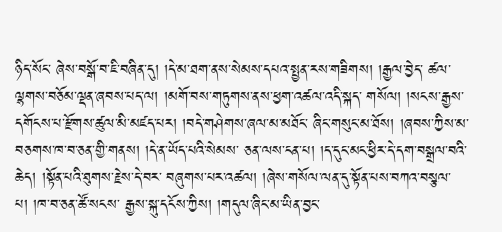ཉིད་སོང་ ཞེས་བསྒོ་བ་ཇི་བཞིན་དུ། །དེ་མ་ཐག་ནས་སེམས་དཔའ་སྤྱན་རས་གཟིགས། །རྒྱལ་བྱེད་ ཚལ་ལྷགས་བཅོམ་ལྡན་ཞབས་པད་ལ། །མགོ་བས་གཏུགས་ནས་ཕྱག་འཚལ་འདི་སྐད་ གསོལ། །སངས་རྒྱས་དགོངས་པ་རྫོགས་ཚུལ་མི་མཛད་པར། །བདེ་གཤེགས་ཞལ་མ་མཐོང་ ཞིང་གསུང་མ་ཐོས། །ཞབས་ཀྱིས་མ་བཅགས་ཁ་བ་ཅན་གྱི་གནས། །དེ་ན་ཡོད་པའི་སེམས་ ཅན་ལས་ངན་པ། །ད་དུང་མང་ཕྱིར་དེ་དག་བསྒྲལ་བའི་ཆེད། །སྟོན་པའི་ཐུགས་རྗེས་དེ་བར་ བཞུགས་པར་འཚལ། །ཞེས་གསོལ་ལན་དུ་སྟོན་པས་བཀའ་བསྩལ་པ། །ཁ་བ་ཅན་ཚོ་སངས་ རྒྱས་སྐུ་དངོས་ཀྱིས། །གདུལ་ཞིང་མ་ཡིན་བྱང་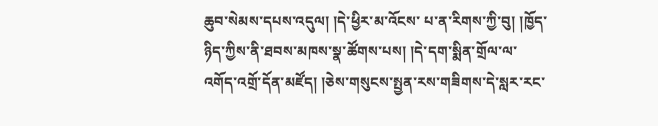ཆུབ་སེམས་དཔས་འདུལ། །དེ་ཕྱིར་མ་འོངས་ པ་ན་རིགས་ཀྱི་བུ། །ཁྱོད་ཉིད་ཀྱིས་ནི་ཐབས་མཁས་སྣ་ཚོགས་པས། །དེ་དག་སྨིན་གྲོལ་ལ་ འགོད་འགྲོ་དོན་མཛོད། །ཅེས་གསུངས་སྤྱན་རས་གཟིགས་དེ་སླར་རང་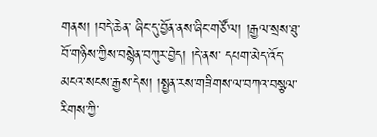གནས། །བདེ་ཆེན་ ཞིང་དུ་བྱོན་ནས་ཞིང་གཙོ་ལ། །རྒྱལ་སྲས་ཐུ་བོ་གཉིས་ཀྱིས་བསྙེན་བཀུར་བྱེད། །དེ་ནས་ དཔག་མེད་འོད་མངའ་སངས་རྒྱས་དེས། །སྤྱན་རས་གཟིགས་ལ་བཀའ་བསྩལ་རིགས་ཀྱི་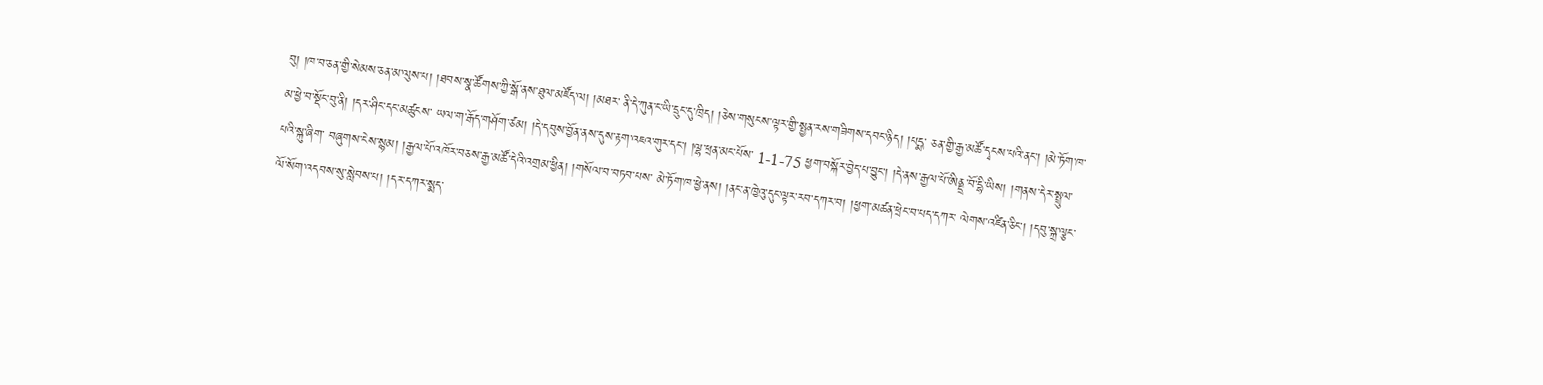བུ། །ཁ་བ་ཅན་གྱི་སེམས་ཅན་མ་ལུས་པ། །ཐབས་སྣ་ཚོགས་ཀྱི་སྒོ་ནས་ཐུལ་མཛོད་ལ། །མཐར་ ནི་དེ་ཀུན་ང་ཡི་དྲུང་དུ་ཁྲིད། །ཅེས་གསུངས་ལྟར་གྱི་སྤྱན་རས་གཟིགས་དབང་ཉིད། །པདྨ་ ཅན་གྱི་རྒྱ་མཚོ་དྭངས་པའི་ནང་། །མེ་ཏོག་ཁ་མ་ཕྱེ་བ་སྡོང་བུ་ནི། །དར་ཤིང་དང་མཚུངས་ ཡལ་ག་རྒོད་གཤོག་ཙམ། །དེ་དབུས་བྱོན་ནས་དུས་རྟག་འཇའ་གུར་དང་། །ལྷ་ཕྲན་མང་པོས་ 1-1-75 ཕྱག་བསྐོར་བྱེད་པ་བྱུང་། །དེ་ནས་རྒྱལ་པོ་ཨིནྡྲ་བོ་དྷི་ཡིས། །གནས་དེར་སྤྲུལ་པའི་སྐུ་ཞིག་ བཞུགས་ངེས་སྙམ། །རྒྱལ་པོ་འཁོར་བཅས་རྒྱ་མཚོ་དེའི་འགྲམ་ཕྱིན། །གསོལ་བ་བཏབ་པས་ མེ་ཏོག་ཁ་ཕྱེ་ནས། །ནང་ན་ཁྱེའུ་དུང་ལྟར་རབ་དཀར་བ། །ཕྱག་མཚན་ཕྲེང་བ་པད་དཀར་ ལེགས་འཛིན་ཅིང་། །དབུ་སྐྲ་ལྕང་ལོ་སོག་འདབས་སུ་སླེབས་པ། །དར་དཀར་སྨད་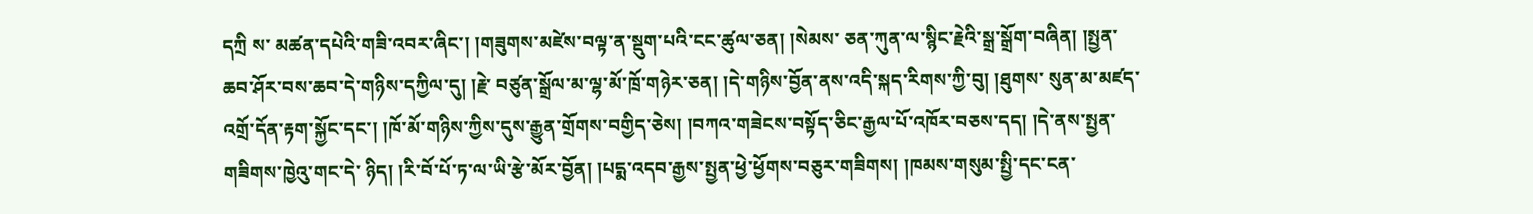དཀྲི ས་ མཚན་དཔེའི་གཟི་འབར་ཞིང་། །གཟུགས་མཛེས་བལྟ་ན་སྡུག་པའི་ངང་ཚུལ་ཅན། །སེམས་ ཅན་ཀུན་ལ་སྙིང་རྗེའི་སྒྲ་སྒྲོག་བཞིན། །སྤྱན་ཆབ་ཤོར་བས་ཆབ་དེ་གཉིས་དཀྱིལ་དུ། །རྗེ་ བཙུན་སྒྲོལ་མ་ལྷ་མོ་ཁྲོ་གཉེར་ཅན། །དེ་གཉིས་བྱོན་ནས་འདི་སྐད་རིགས་ཀྱི་བུ། །ཐུགས་ སུན་མ་མཛད་འགྲོ་དོན་རྟག་སྐྱོང་དང་། །ཁོ་མོ་གཉིས་ཀྱིས་དུས་རྒྱུན་གྲོགས་བགྱིད་ཅེས། །བཀའ་གཟེངས་བསྟོད་ཅིང་རྒྱལ་པོ་འཁོར་བཅས་དད། །དེ་ནས་སྤྱན་གཟིགས་ཁྱེའུ་གང་དེ་ ཉིད། །རི་བོ་པོ་ཏ་ལ་ཡི་རྩེ་མོར་བྱོན། །པདྨ་འདབ་རྒྱས་སྤྱན་ཕྱེ་ཕྱོགས་བཅུར་གཟིགས། །ཁམས་གསུམ་སྤྱི་དང་ངན་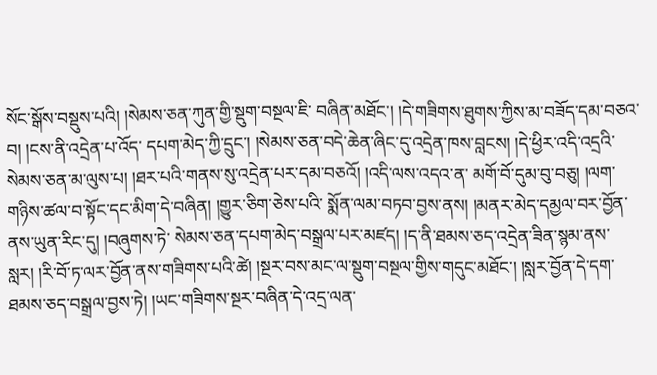སོང་སྒོས་བསྡུས་པའི། །སེམས་ཅན་ཀུན་གྱི་སྡུག་བསྔལ་ཇི་ བཞིན་མཐོང་། །དེ་གཟིགས་ཐུགས་ཀྱིས་མ་བཟོད་དམ་བཅའ་བ། །ངས་ནི་འདྲེན་པ་འོད་ དཔག་མེད་ཀྱི་དྲུང་། །སེམས་ཅན་བདེ་ཆེན་ཞིང་དུ་འདྲེན་ཁས་བླངས། །དེ་ཕྱིར་འདི་འདྲའི་ སེམས་ཅན་མ་ལུས་པ། །ཐར་པའི་གནས་སུ་འདྲེན་པར་དམ་བཅའོ། །འདི་ལས་འདའ་ན་ མགོ་བོ་དུམ་བུ་བཅུ། །ལག་གཉིས་ཚལ་བ་སྟོང་དང་མིག་དེ་བཞིན། །གྱུར་ཅིག་ཅེས་པའི་ སྨོན་ལམ་བཏབ་བྱས་ནས། །མནར་མེད་དམྱལ་བར་བྱོན་ནས་ཡུན་རིང་དུ། །བཞུགས་ཏེ་ སེམས་ཅན་དཔག་མེད་བསྒྲལ་པར་མཛད། །ད་ནི་ཐམས་ཅད་འདྲེན་ཟིན་སྙམ་ནས་སླར། །རི་བོ་ཏ་ལར་བྱོན་ནས་གཟིགས་པའི་ཚེ། །སྔར་བས་མང་ལ་སྡུག་བསྔལ་གྱིས་གདུང་མཐོང་། །སླར་བྱོན་དེ་དག་ཐམས་ཅད་བསྒྲལ་བྱས་ཏེ། །ཡང་གཟིགས་སྔར་བཞིན་དེ་འདྲ་ལན་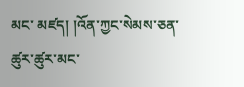མང་ མཛད། །འོན་ཀྱང་སེམས་ཅན་ཚུར་ཚུར་མང་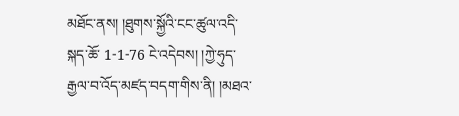མཐོང་ནས། །ཐུགས་སྐྱོའི་ངང་ཚུལ་འདི་སྐད་ཆོ་ 1-1-76 ངེ་འདེབས། །ཀྱེ་ཧུད་རྒྱལ་བ་འོད་མཛད་བདག་གིས་ནི། །མཐའ་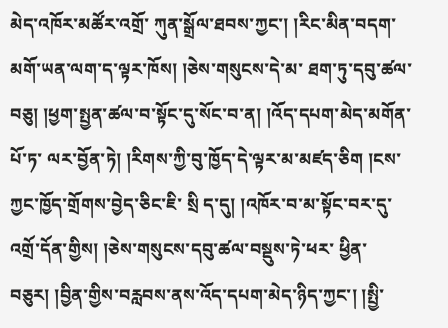མེད་འཁོར་མཚོར་འགྲོ་ ཀུན་སྒྲོལ་ཐབས་ཀྱང་། །རིང་མིན་བདག་མགོ་ཡན་ལག་ད་ལྟར་ཁོས། །ཅེས་གསུངས་དེ་མ་ ཐག་ཏུ་དབུ་ཚལ་བཅུ། །ཕྱག་སྤྱན་ཚལ་བ་སྟོང་དུ་སོང་བ་ན། །འོད་དཔག་མེད་མགོན་པོ་ཏ་ ལར་བྱོན་ཏེ། །རིགས་ཀྱི་བུ་ཁྱོད་དེ་ལྟར་མ་མཛད་ཅིག །ངས་ཀྱང་ཁྱོད་གྲོགས་བྱེད་ཅིང་ཇི་ སྲི ད་དུ། །འཁོར་བ་མ་སྟོང་བར་དུ་འགྲོ་དོན་གྱིས། །ཅེས་གསུངས་དབུ་ཚལ་བསྡུས་ཏེ་ཕར་ ཕྱིན་བཅུར། །བྱིན་གྱིས་བརླབས་ནས་འོད་དཔག་མེད་ཉིད་ཀྱང་། །སྤྱི་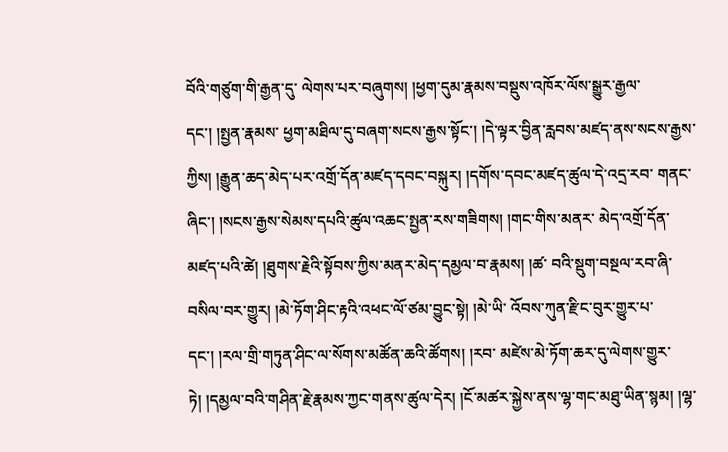བོའི་གཙུག་གི་རྒྱན་དུ་ ལེགས་པར་བཞུགས། །ཕྱག་དུམ་རྣམས་བསྡུས་འཁོར་ལོས་སྒྱུར་རྒྱལ་དང་། །སྤྱན་རྣམས་ ཕྱག་མཐིལ་དུ་བཞག་སངས་རྒྱས་སྟོང་། །དེ་ལྟར་བྱིན་རླབས་མཛད་ནས་སངས་རྒྱས་ཀྱིས། །རྒྱུན་ཆད་མེད་པར་འགྲོ་དོན་མཛད་དབང་བསྐུར། །དགོས་དབང་མཛད་ཚུལ་དེ་འདྲ་རབ་ གནང་ཞིང་། །སངས་རྒྱས་སེམས་དཔའི་ཚུལ་འཆང་སྤྱན་རས་གཟིགས། །གང་གིས་མནར་ མེད་འགྲོ་དོན་མཛད་པའི་ཚེ། །ཐུགས་རྗེའི་སྟོབས་ཀྱིས་མནར་མེད་དམྱལ་བ་རྣམས། །ཚ་ བའི་སྡུག་བསྔལ་རབ་ཞི་བསིལ་བར་གྱུར། །མེ་ཏོག་ཤིང་རྟའི་འཕང་ལོ་ཙམ་བྱུང་སྟེ། །མེ་ཡི་ འོབས་ཀུན་རྫིང་བུར་གྱུར་པ་དང་། །རལ་གྲི་གཏུན་ཤིང་ལ་སོགས་མཚོན་ཆའི་ཚོགས། །རབ་ མཛེས་མེ་ཏོག་ཆར་དུ་ལེགས་གྱུར་ཏེ། །དམྱལ་བའི་གཤིན་རྗེ་རྣམས་ཀྱང་གནས་ཚུལ་དེར། །ངོ་མཚར་སྐྱེས་ནས་ལྷ་གང་མཐུ་ཡིན་སྙམ། །ལྷ་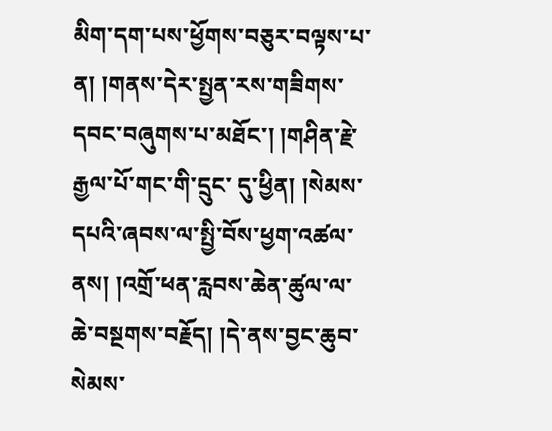མིག་དག་པས་ཕྱོགས་བཅུར་བལྟས་པ་ན། །གནས་དེར་སྤྱན་རས་གཟིགས་དབང་བཞུགས་པ་མཐོང་། །གཤིན་རྗེ་རྒྱལ་པོ་གང་གི་དྲུང་ དུ་ཕྱིན། །སེམས་དཔའི་ཞབས་ལ་སྤྱི་བོས་ཕྱག་འཚལ་ནས། །འགྲོ་ཕན་རླབས་ཆེན་ཚུལ་ལ་ ཆེ་བསྔགས་བརྗོད། །དེ་ནས་བྱང་ཆུབ་སེམས་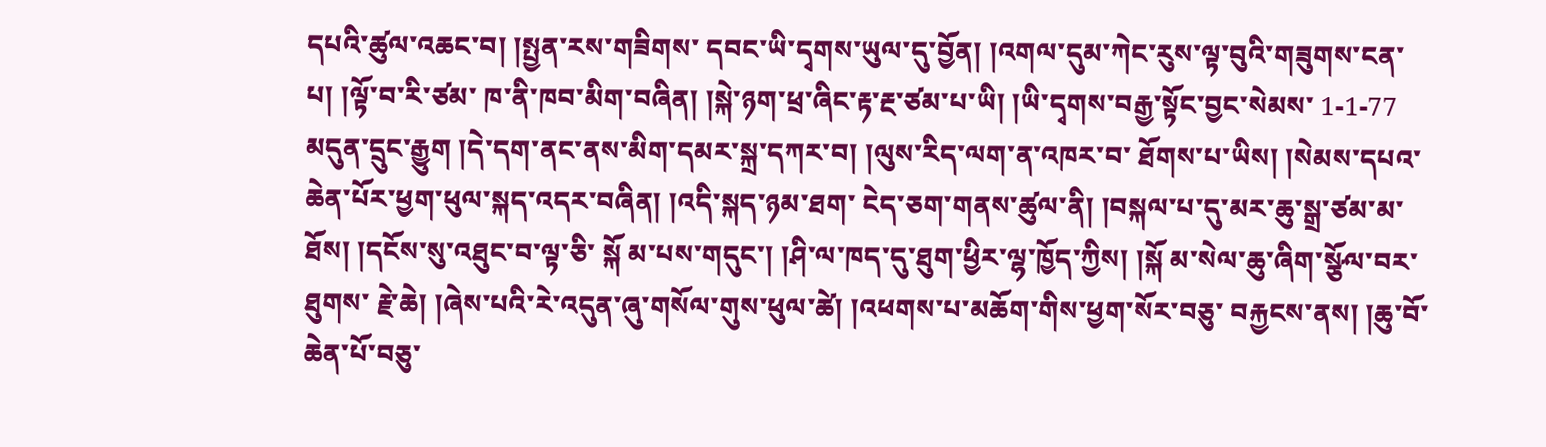དཔའི་ཚུལ་འཆང་བ། །སྤྱན་རས་གཟིགས་ དབང་ཡི་དྭགས་ཡུལ་དུ་བྱོན། །འགལ་དུམ་ཀེང་རུས་ལྟ་བུའི་གཟུགས་ངན་པ། །ལྟོ་བ་རི་ཙམ་ ཁ་ནི་ཁབ་མིག་བཞིན། །སྐེ་ཉག་ཕྲ་ཞིང་རྟ་རྔ་ཙམ་པ་ཡི། །ཡི་དྭགས་བརྒྱ་སྟོང་བྱང་སེམས་ 1-1-77 མདུན་དྲུང་རྒྱུག །དེ་དག་ནང་ནས་མིག་དམར་སྐྲ་དཀར་བ། །ལུས་རིད་ལག་ན་འཁར་བ་ ཐོགས་པ་ཡིས། །སེམས་དཔའ་ཆེན་པོར་ཕྱག་ཕུལ་སྐད་འདར་བཞིན། །འདི་སྐད་ཉམ་ཐག་ ངེད་ཅག་གནས་ཚུལ་ནི། །བསྐལ་པ་དུ་མར་ཆུ་སྒྲ་ཙམ་མ་ཐོས། །དངོས་སུ་འཐུང་བ་ལྟ་ཅི་ སྐོ མ་པས་གདུང་། །ཤི་ལ་ཁད་དུ་ཐུག་ཕྱིར་ལྷ་ཁྱོད་ཀྱིས། །སྐོ མ་སེལ་ཆུ་ཞིག་སྩོལ་བར་ཐུགས་ རྗེ་ཆེ། །ཞེས་པའི་རེ་འདུན་ཞུ་གསོལ་གུས་ཕུལ་ཚེ། །འཕགས་པ་མཆོག་གིས་ཕྱག་སོར་བཅུ་ བརྐྱངས་ནས། །ཆུ་བོ་ཆེན་པོ་བཅུ་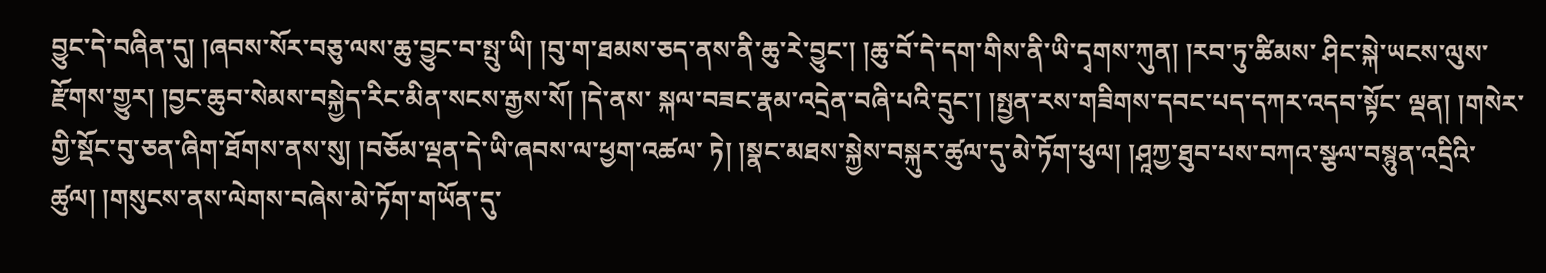བྱུང་དེ་བཞིན་དུ། །ཞབས་སོར་བཅུ་ལས་ཆུ་བྱུང་བ་སྤུ་ཡི། །བུ་ག་ཐམས་ཅད་ནས་ནི་ཆུ་རེ་བྱུང་། །ཆུ་བོ་དེ་དག་གིས་ནི་ཡི་དྭགས་ཀུན། །རབ་ཏུ་ཚིམས་ ཤིང་སྐེ་ཡངས་ལུས་རྫོགས་གྱུར། །བྱང་ཆུབ་སེམས་བསྐྱེད་རིང་མིན་སངས་རྒྱས་སོ། །དེ་ནས་ སྐལ་བཟང་རྣམ་འདྲེན་བཞི་པའི་དྲུང་། །སྤྱན་རས་གཟིགས་དབང་པད་དཀར་འདབ་སྟོང་ ལྡན། །གསེར་གྱི་སྡོང་བུ་ཅན་ཞིག་ཐོགས་ནས་སུ། །བཅོམ་ལྡན་དེ་ཡི་ཞབས་ལ་ཕྱག་འཚལ་ ཏེ། །སྣང་མཐས་སྐྱེས་བསྐུར་ཚུལ་དུ་མེ་ཏོག་ཕུལ། །ཤཱཀྱ་ཐུབ་པས་བཀའ་སྩལ་བསྙུན་འདྲིའི་ ཚུལ། །གསུངས་ནས་ལེགས་བཞེས་མེ་ཏོག་གཡོན་དུ་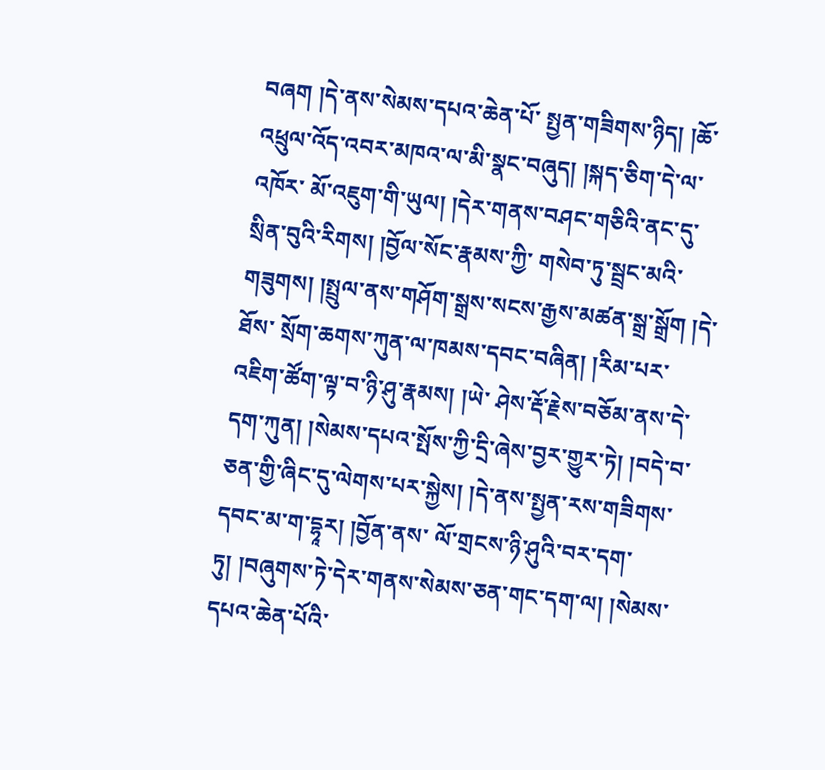བཞག །དེ་ནས་སེམས་དཔའ་ཆེན་པོ་ སྤྱན་གཟིགས་ཉིད། །ཆོ་འཕྲུལ་འོད་འབར་མཁའ་ལ་མི་སྣང་བཞུད། །སྐད་ཅིག་དེ་ལ་འཁོར་ མོ་འཇུག་གི་ཡུལ། །དེར་གནས་བཤང་གཅིའི་ནང་དུ་སྲིན་བུའི་རིགས། །བྱོལ་སོང་རྣམས་ཀྱི་ གསེབ་ཏུ་སྦྲང་མའི་གཟུགས། །སྤྲུལ་ནས་གཤོག་སྒྲས་སངས་རྒྱས་མཚན་སྒྲ་སྒྲོག །དེ་ཐོས་ སྲོག་ཆགས་ཀུན་ལ་ཁམས་དབང་བཞིན། །རིམ་པར་འཇིག་ཚོག་ལྟ་བ་ཉི་ཤུ་རྣམས། །ཡེ་ ཤེས་རྡོ་རྗེས་བཅོམ་ནས་དེ་དག་ཀུན། །སེམས་དཔའ་སྤོས་ཀྱི་དྲི་ཞེས་བྱར་གྱུར་ཏེ། །བདེ་བ་ ཅན་གྱི་ཞིང་དུ་ལེགས་པར་སྐྱེས། །དེ་ནས་སྤྱན་རས་གཟིགས་དབང་མ་ག་དྷཱར། །བྱོན་ནས་ ལོ་གྲངས་ཉི་ཤུའི་བར་དག་ཏུ། །བཞུགས་ཏེ་དེར་གནས་སེམས་ཅན་གང་དག་ལ། །སེམས་ དཔའ་ཆེན་པོའི་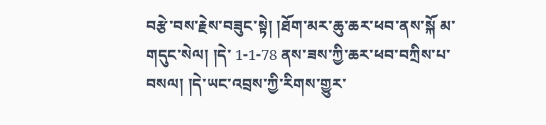བརྩེ་བས་རྗེས་བཟུང་སྟེ། །ཐོག་མར་ཆུ་ཆར་ཕབ་ནས་སྐོ མ་གདུང་སེལ། །དེ་ 1-1-78 ནས་ཟས་ཀྱི་ཆར་ཕབ་བཀྲིས་པ་བསལ། །དེ་ཡང་འབྲས་ཀྱི་རིགས་གྱུར་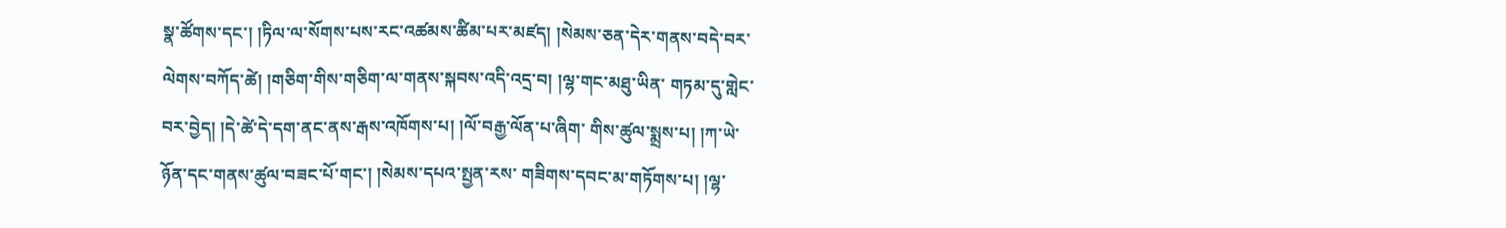སྣ་ཚོགས་དང་། །ཏིལ་ལ་སོགས་པས་རང་འཚམས་ཚིམ་པར་མཛད། །སེམས་ཅན་དེར་གནས་བདེ་བར་ ལེགས་བཀོད་ཚེ། །གཅིག་གིས་གཅིག་ལ་གནས་སྐབས་འདི་འདྲ་བ། །ལྷ་གང་མཐུ་ཡིན་ གཏམ་དུ་གླེང་བར་བྱེད། །དེ་ཚེ་དེ་དག་ནང་ནས་རྒས་འཁོགས་པ། །ལོ་བརྒྱ་ལོན་པ་ཞིག་ གིས་ཚུལ་སྨྲས་པ། །ཀ་ཡེ་ཉོན་དང་གནས་ཚུལ་བཟང་པོ་གང་། །སེམས་དཔའ་སྤྱན་རས་ གཟིགས་དབང་མ་གཏོགས་པ། །ལྷ་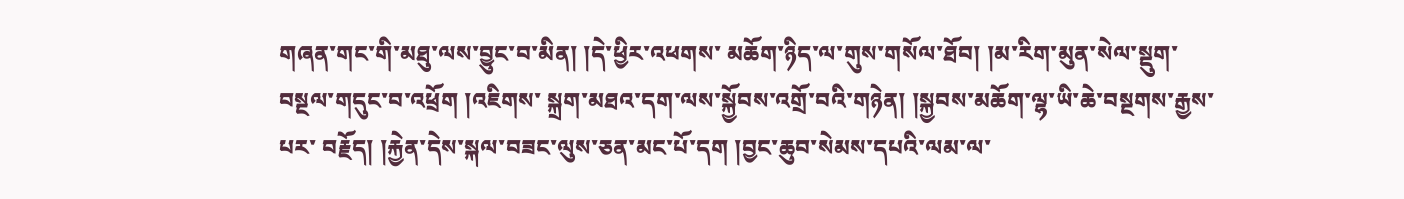གཞན་གང་གི་མཐུ་ལས་བྱུང་བ་མིན། །དེ་ཕྱིར་འཕགས་ མཆོག་ཉིད་ལ་གུས་གསོལ་ཐོབ། །མ་རིག་མུན་སེལ་སྡུག་བསྔལ་གདུང་བ་འཕྲོག །འཇིགས་ སྐྲག་མཐའ་དག་ལས་སྐྱོབས་འགྲོ་བའི་གཉེན། །སྐྱབས་མཆོག་ལྷ་ཡི་ཆེ་བསྔགས་རྒྱས་པར་ བརྗོད། །རྐྱེན་དེས་སྐལ་བཟང་ལུས་ཅན་མང་པོ་དག །བྱང་ཆུབ་སེམས་དཔའི་ལམ་ལ་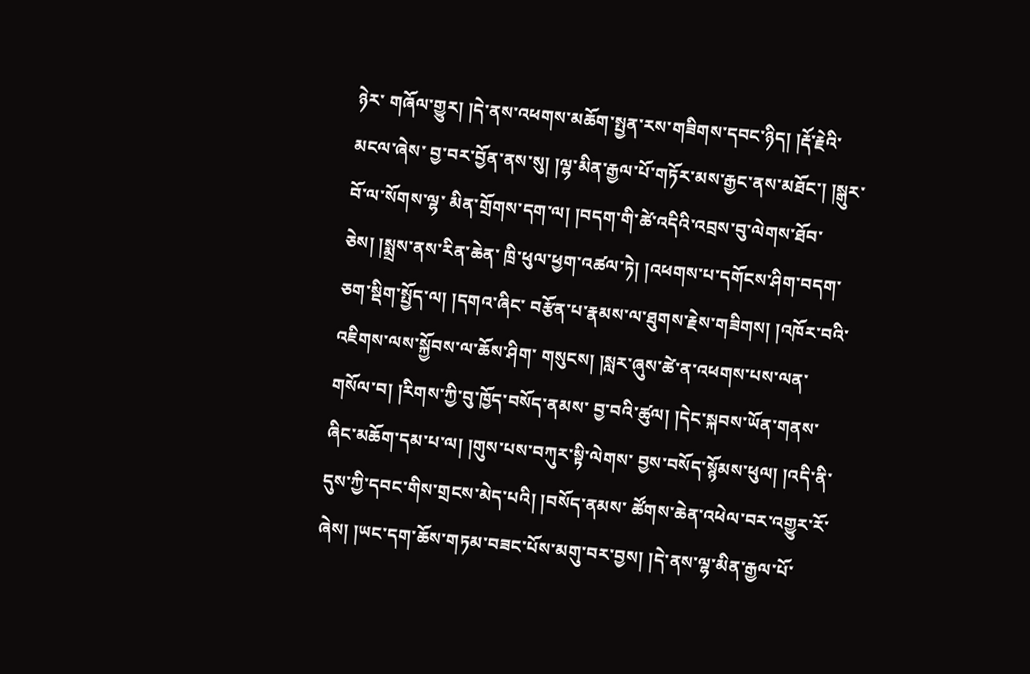ཉེར་ གཞོལ་གྱུར། །དེ་ནས་འཕགས་མཆོག་སྤྱན་རས་གཟིགས་དབང་ཉིད། །རྡོ་རྗེའི་མངལ་ཞེས་ བྱ་བར་བྱོན་ནས་སུ། །ལྷ་མིན་རྒྱལ་པོ་གཏོར་མས་རྒྱང་ནས་མཐོང་། །སྒུར་བོ་ལ་སོགས་ལྷ་ མིན་གྲོགས་དག་ལ། །བདག་གི་ཚེ་འདིའི་འབྲས་བུ་ལེགས་ཐོབ་ཅེས། །སྨྲས་ནས་རིན་ཆེན་ ཁྲི་ཕུལ་ཕྱག་འཚལ་ཏེ། །འཕགས་པ་དགོངས་ཤིག་བདག་ཅག་སྡིག་སྤྱོད་ལ། །དགའ་ཞིང་ བརྩོན་པ་རྣམས་ལ་ཐུགས་རྗེས་གཟིགས། །འཁོར་བའི་འཇིགས་ལས་སྐྱོབས་ལ་ཆོས་ཤིག་ གསུངས། །སླར་ཞུས་ཚེ་ན་འཕགས་པས་ལན་གསོལ་བ། །རིགས་ཀྱི་བུ་ཁྱོད་བསོད་ནམས་ བྱ་བའི་ཚུལ། །དེང་སྐབས་ཡོན་གནས་ཞིང་མཆོག་དམ་པ་ལ། །གུས་པས་བཀུར་སྟི་ལེགས་ བྱས་བསོད་སྙོམས་ཕུལ། །འདི་ནི་དུས་ཀྱི་དབང་གིས་གྲངས་མེད་པའི། །བསོད་ནམས་ ཚོགས་ཆེན་འཕེལ་བར་འགྱུར་རོ་ཞེས། །ཡང་དག་ཆོས་གཏམ་བཟང་པོས་མགུ་བར་བྱས། །དེ་ནས་ལྷ་མིན་རྒྱལ་པོ་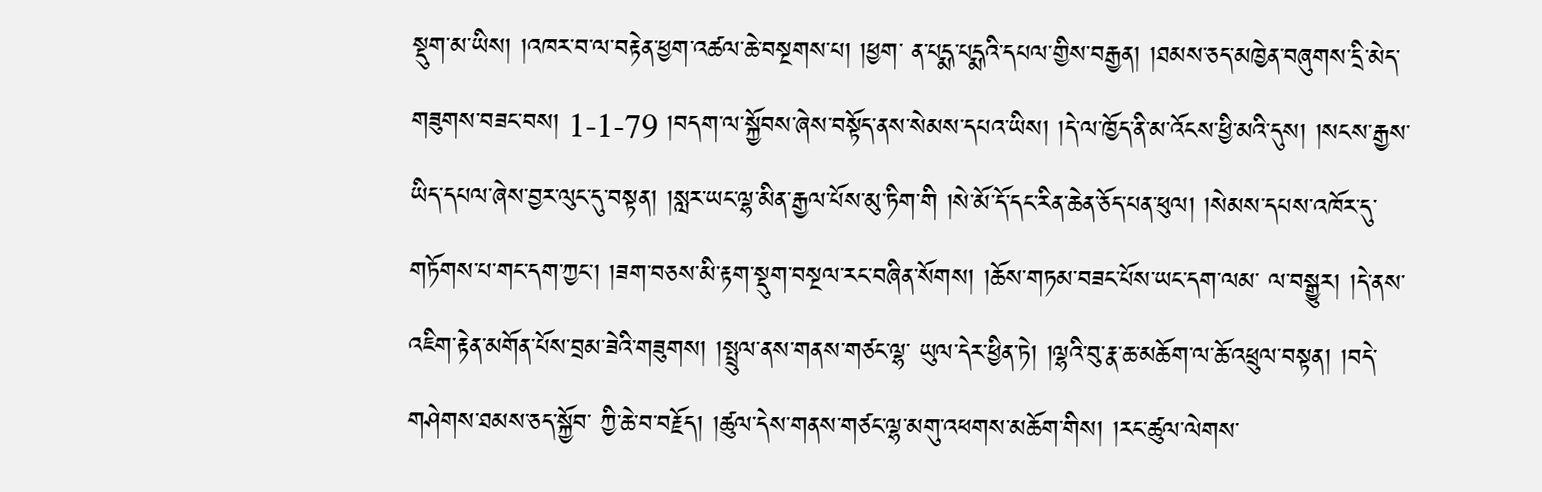སྡུག་མ་ཡིས། །འཁར་བ་ལ་བརྟེན་ཕྱག་འཚལ་ཆེ་བསྔགས་པ། །ཕྱག་ ན་པདྨ་པདྨའི་དཔལ་གྱིས་བརྒྱན། །ཐམས་ཅད་མཁྱེན་བཞུགས་དྲི་མེད་གཟུགས་བཟང་བས། 1-1-79 །བདག་ལ་སྐྱོབས་ཞེས་བསྟོད་ནས་སེམས་དཔའ་ཡིས། །དེ་ལ་ཁྱོད་ནི་མ་འོངས་ཕྱི་མའི་དུས། །སངས་རྒྱས་ཡིད་དཔལ་ཞེས་བྱར་ལུང་དུ་བསྟན། །སླར་ཡང་ལྷ་མིན་རྒྱལ་པོས་མུ་ཏིག་གི །སེ་མོ་དོ་དང་རིན་ཆེན་ཅོད་པན་ཕུལ། །སེམས་དཔས་འཁོར་དུ་གཏོགས་པ་གང་དག་ཀྱང་། །ཟག་བཅས་མི་རྟག་སྡུག་བསྔལ་རང་བཞིན་སོགས། །ཆོས་གཏམ་བཟང་པོས་ཡང་དག་ལམ་ ལ་བསྒྱུར། །དེ་ནས་འཇིག་རྟེན་མགོན་པོས་བྲམ་ཟེའི་གཟུགས། །སྤྲུལ་ནས་གནས་གཙང་ལྷ་ ཡུལ་དེར་ཕྱིན་ཏེ། །ལྷའི་བུ་རྣ་ཆ་མཆོག་ལ་ཆོ་འཕྲུལ་བསྟན། །བདེ་གཤེགས་ཐམས་ཅད་སྐྱོབ་ ཀྱི་ཆེ་བ་བརྗོད། །ཚུལ་དེས་གནས་གཙང་ལྷ་མགུ་འཕགས་མཆོག་གིས། །རང་ཚུལ་ལེགས་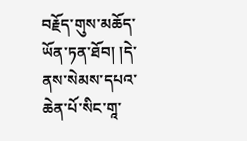བརྗོད་གུས་མཆོད་ཡོན་ཏན་ཐོབ། །དེ་ནས་སེམས་དཔའ་ཆེན་པོ་སིང་གཱ་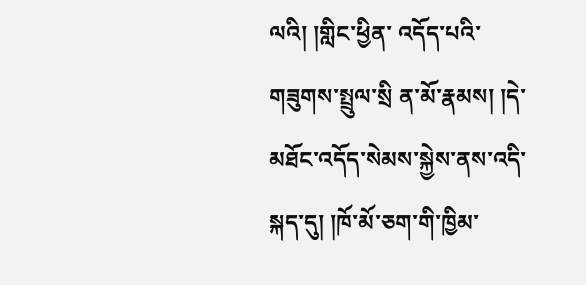ལའི། །གླིང་ཕྱིན་ འདོད་པའི་གཟུགས་སྤྲུལ་སྲི ན་མོ་རྣམས། །དེ་མཐོང་འདོད་སེམས་སྐྱེས་ནས་འདི་སྐད་དུ། །ཁོ་མོ་ཅག་གི་ཁྱིམ་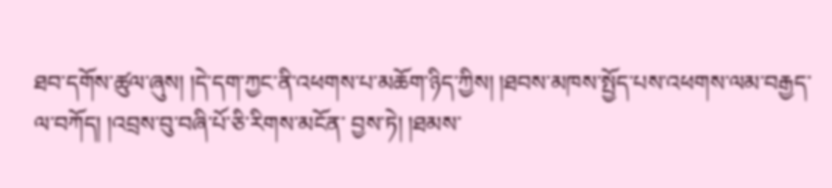ཐབ་དགོས་ཚུལ་ཞུས། །དེ་དག་ཀྱང་ནི་འཕགས་པ་མཆོག་ཉིད་ཀྱིས། །ཐབས་མཁས་སྤྱོད་པས་འཕགས་ལམ་བརྒྱད་ལ་བཀོད། །འབྲས་བུ་བཞི་པོ་ཅི་རིགས་མངོན་ བྱས་ཏེ། །ཐམས་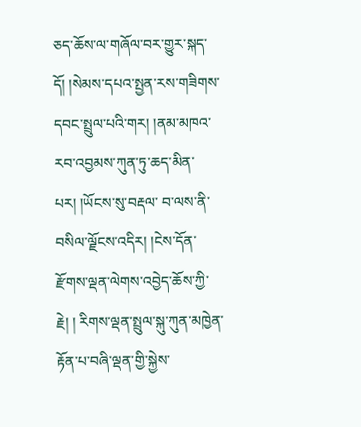ཅད་ཆོས་ལ་གཞོལ་བར་གྱུར་སྐད་དོ། །སེམས་དཔའ་སྤྱན་རས་གཟིགས་ དབང་སྤྲུལ་པའི་གར། །ནམ་མཁའ་རབ་འབྱམས་ཀུན་ཏུ་ཆད་མིན་པར། །ཡོངས་སུ་བརྡལ་ བ་ལས་ནི་བསིལ་ལྗོངས་འདིར། །ངེས་དོན་རྫོགས་ལྡན་ལེགས་འབྱེད་ཆོས་ཀྱི་རྗེ། ། རིགས་ལྡན་སྤྲུལ་སྐུ་ཀུན་མཁྱེན་རྟོན་པ་བཞི་ལྡན་གྱི་སྐྱེས་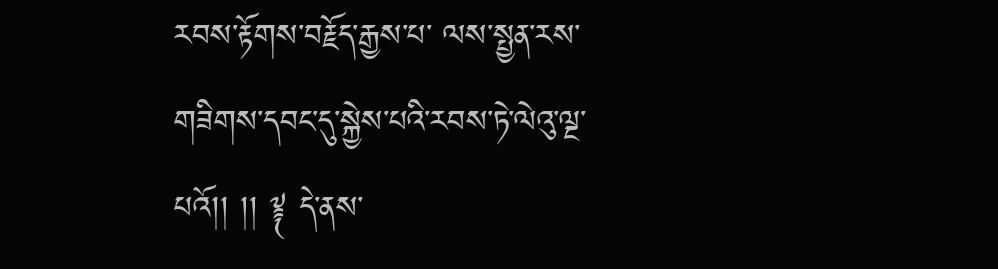རབས་རྟོགས་བརྗོད་རྒྱས་པ་ ལས་སྤྱན་རས་གཟིགས་དབང་དུ་སྐྱེས་པའི་རབས་ཏེ་ལེའུ་ལྔ་པའོ།། །། ༈ དེ་ནས་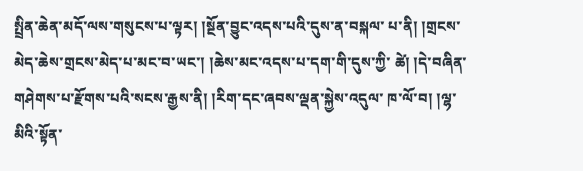སྤྲིན་ཆེན་མདོ་ལས་གསུངས་པ་ལྟར། །སྔོན་བྱུང་འདས་པའི་དུས་ན་བསྐལ་ པ་ནི། །གྲངས་མེད་ཆེས་གྲངས་མེད་པ་མང་བ་ཡང་། །ཆེས་མང་འདས་པ་དག་གི་དུས་ཀྱི་ ཚེ། །དེ་བཞིན་གཤེགས་པ་རྫོགས་པའི་སངས་རྒྱས་ནི། །རིག་དང་ཞབས་ལྡན་སྐྱེས་འདུལ་ ཁ་ལོ་བ། །ལྷ་མིའི་སྟོན་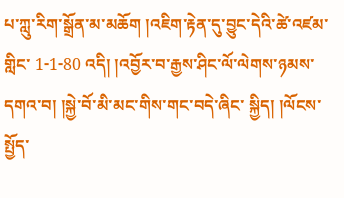པ་ཀླུ་རིག་སྒྲོན་མ་མཆོག །འཇིག་རྟེན་དུ་བྱུང་དེའི་ཚེ་འཛམ་གླིང་ 1-1-80 འདི། །འབྱོར་བ་རྒྱས་ཤིང་ལོ་ལེགས་ཉམས་དགའ་བ། །སྐྱེ་བོ་མི་མང་གིས་གང་བདེ་ཞིང་ སྐྱིད། །ལོངས་སྤྱོད་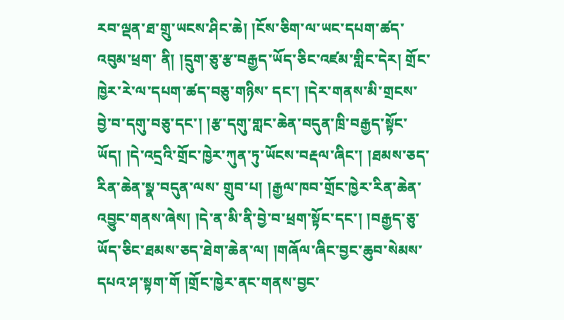རབ་ལྡན་ཐ་གྲུ་ཡངས་ཤིང་ཆེ། །ངོས་ཅིག་ལ་ཡང་དཔག་ཚད་འབུམ་ཕྲག་ ནི། །དྲུག་ཅུ་རྩ་བརྒྱད་ཡོད་ཅིང་འཛམ་གླིང་དེར། གྲོང་ཁྱེར་རེ་ལ་དཔག་ཚད་བཅུ་གཉིས་ དང་། །དེར་གནས་མི་གྲངས་བྱེ་བ་དགུ་བཅུ་དང་། །རྩ་དགུ་གླང་ཆེན་བདུན་ཁྲི་བརྒྱད་སྟོང་ ཡོད། །དེ་འདྲའི་གྲོང་ཁྱེར་ཀུན་ཏུ་ཡོངས་བརྡལ་ཞིང་། །ཐམས་ཅད་རིན་ཆེན་སྣ་བདུན་ལས་ གྲུབ་པ། །རྒྱལ་ཁབ་གྲོང་ཁྱེར་རིན་ཆེན་འབྱུང་གནས་ཞེས། །དེ་ན་མི་ནི་བྱེ་བ་ཕྲག་སྟོང་དང་། །བརྒྱད་ཅུ་ཡོད་ཅིང་ཐམས་ཅད་ཐེག་ཆེན་ལ། །གཞོལ་ཞིང་བྱང་ཆུབ་སེམས་དཔའ་ཤ་སྟག་གོ །གྲོང་ཁྱེར་ནང་གནས་བྱང་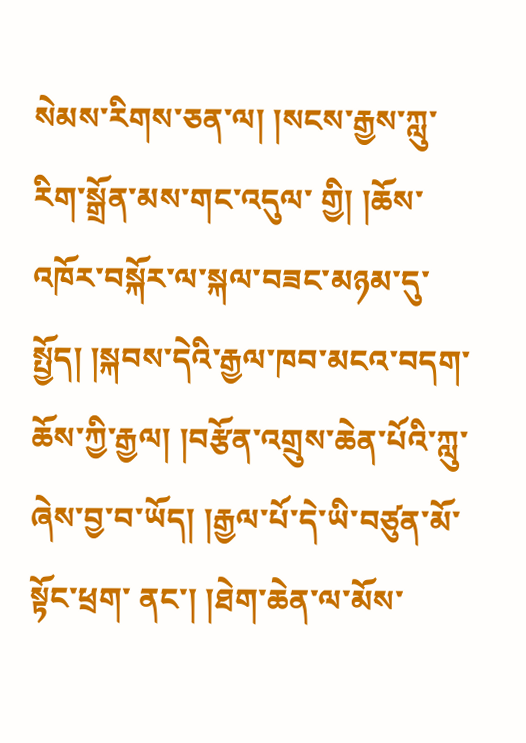སེམས་རིགས་ཅན་ལ། །སངས་རྒྱས་ཀླུ་རིག་སྒྲོན་མས་གང་འདུལ་ གྱི། །ཆོས་འཁོར་བསྐོར་ལ་སྐལ་བཟང་མཉམ་དུ་སྤྱོད། །སྐབས་དེའི་རྒྱལ་ཁབ་མངའ་བདག་ ཆོས་ཀྱི་རྒྱལ། །བརྩོན་འགྲུས་ཆེན་པོའི་ཀླུ་ཞེས་བྱ་བ་ཡོད། །རྒྱལ་པོ་དེ་ཡི་བཙུན་མོ་སྟོང་ཕྲག་ ནང་། །ཐེག་ཆེན་ལ་མོས་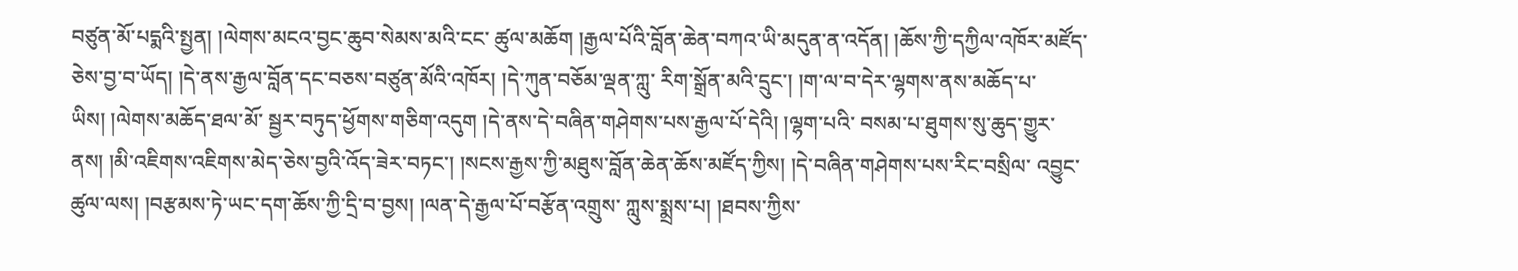བཙུན་མོ་པདྨའི་སྤྱན། །ལེགས་མངའ་བྱང་ཆུབ་སེམས་མའི་ངང་ ཚུལ་མཆོག །རྒྱལ་པོའི་བློན་ཆེན་བཀའ་ཡི་མདུན་ན་འདོན། །ཆོས་ཀྱི་དཀྱིལ་འཁོར་མཛོད་ ཅེས་བྱ་བ་ཡོད། །དེ་ནས་རྒྱལ་བློན་དང་བཅས་བཙུན་མོའི་འཁོར། །དེ་ཀུན་བཅོམ་ལྡན་ཀླུ་ རིག་སྒྲོན་མའི་དྲུང་། །ག་ལ་བ་དེར་ལྷགས་ནས་མཆོད་པ་ཡིས། །ལེགས་མཆོད་ཐལ་མོ་ སྦྱར་བཏུད་ཕྱོགས་གཅིག་འདུག །དེ་ནས་དེ་བཞིན་གཤེགས་པས་རྒྱལ་པོ་དེའི། །ལྷག་པའི་ བསམ་པ་ཐུགས་སུ་ཆུད་གྱུར་ནས། །མི་འཇིགས་འཇིགས་མེད་ཅེས་བྱའི་འོད་ཟེར་བཏང་། །སངས་རྒྱས་ཀྱི་མཐུས་བློན་ཆེན་ཆོས་མཛོད་ཀྱིས། །དེ་བཞིན་གཤེགས་པས་རིང་བསྲིལ་ འབྱུང་ཚུལ་ལས། །བརྩམས་ཏེ་ཡང་དག་ཆོས་ཀྱི་དྲི་བ་བྱས། །ལན་དེ་རྒྱལ་པོ་བརྩོན་འགྲུས་ ཀླུས་སྨྲས་པ། །ཐབས་ཀྱིས་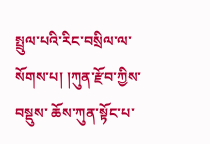སྤྲུལ་པའི་རིང་བསྲིལ་ལ་སོགས་པ། །ཀུན་རྫོབ་ཀྱིས་བསྡུས་ ཆོས་ཀུན་སྟོང་པ་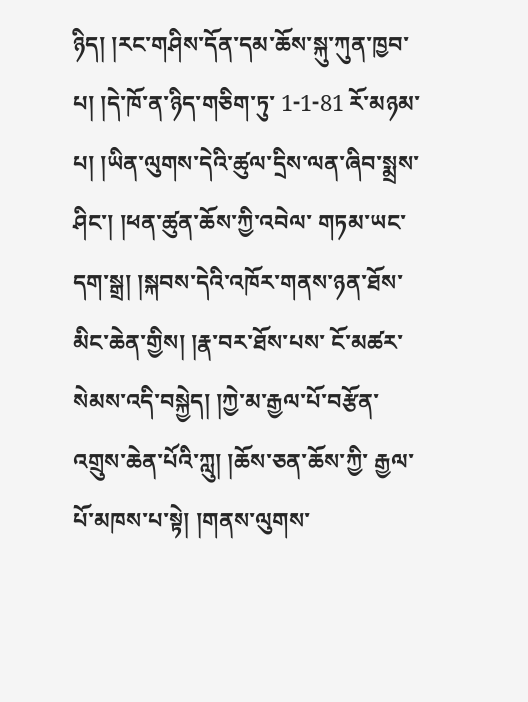ཉིད། །རང་གཤིས་དོན་དམ་ཆོས་སྐུ་ཀུན་ཁྱབ་པ། །དེ་ཁོ་ན་ཉིད་གཅིག་ཏུ་ 1-1-81 རོ་མཉམ་པ། །ཡིན་ལུགས་དེའི་ཚུལ་དྲིས་ལན་ཞིབ་སྨྲས་ཤིང་། །ཕན་ཚུན་ཆོས་ཀྱི་འབེལ་ གཏམ་ཡང་དག་སྒྲ། །སྐབས་དེའི་འཁོར་གནས་ཉན་ཐོས་མིང་ཆེན་གྱིས། །རྣ་བར་ཐོས་པས་ ངོ་མཚར་སེམས་འདི་བསྐྱེད། །ཀྱེ་མ་རྒྱལ་པོ་བརྩོན་འགྲུས་ཆེན་པོའི་ཀླུ། །ཆོས་ཅན་ཆོས་ཀྱི་ རྒྱལ་པོ་མཁས་པ་སྟེ། །གནས་ལུགས་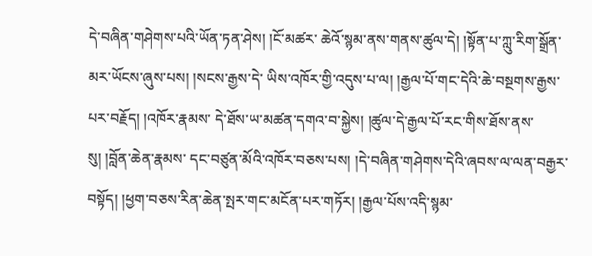དེ་བཞིན་གཤེགས་པའི་ཡོན་ཏན་ཤེས། །ངོ་མཚར་ ཆེའོ་སྙམ་ནས་གནས་ཚུལ་དེ། །སྟོན་པ་ཀླུ་རིག་སྒྲོན་མར་ཡོངས་ཞུས་པས། །སངས་རྒྱས་དེ་ ཡིས་འཁོར་གྱི་འདུས་པ་ལ། །རྒྱལ་པོ་གང་དེའི་ཆེ་བསྔགས་རྒྱས་པར་བརྗོད། །འཁོར་རྣམས་ དེ་ཐོས་ཡ་མཚན་དགའ་བ་སྐྱེས། །ཚུལ་དེ་རྒྱལ་པོ་རང་གིས་ཐོས་ནས་སུ། །བློན་ཆེན་རྣམས་ དང་བཙུན་མོའི་འཁོར་བཅས་པས། །དེ་བཞིན་གཤེགས་དེའི་ཞབས་ལ་ལན་བརྒྱར་བསྟོད། །ཕྱག་བཅས་རིན་ཆེན་སྤར་གང་མངོན་པར་གཏོར། །རྒྱལ་པོས་འདི་སྙམ་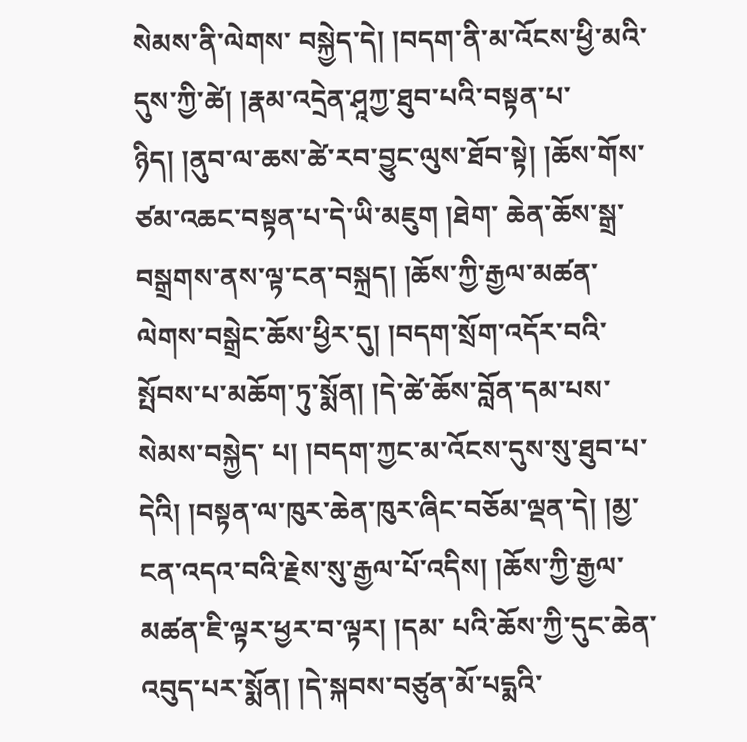སེམས་ནི་ལེགས་ བསྐྱེད་དེ། །བདག་ནི་མ་འོངས་ཕྱི་མའི་དུས་ཀྱི་ཚེ། །རྣམ་འདྲེན་ཤཱཀྱ་ཐུབ་པའི་བསྟན་པ་ཉིད། །ནུབ་ལ་ཆས་ཚེ་རབ་བྱུང་ལུས་ཐོབ་སྟེ། །ཆོས་གོས་ཙམ་འཆང་བསྟན་པ་དེ་ཡི་མཇུག །ཐེག་ ཆེན་ཆོས་སྒྲ་བསྒྲགས་ནས་ལྟ་ངན་བསྐྲད། །ཆོས་ཀྱི་རྒྱལ་མཚན་ལེགས་བསྒྲེང་ཆོས་ཕྱིར་དུ། །བདག་སྲོག་འདོར་བའི་སྤོབས་པ་མཆོག་ཏུ་སྨོན། །དེ་ཚེ་ཆོས་བློན་དམ་པས་སེམས་བསྐྱེད་ པ། །བདག་ཀྱང་མ་འོངས་དུས་སུ་ཐུབ་པ་དེའི། །བསྟན་ལ་ཁུར་ཆེན་ཁུར་ཞིང་བཅོམ་ལྡན་དེ། །མྱ་ངན་འདའ་བའི་རྗེས་སུ་རྒྱལ་པོ་འདིས། །ཆོས་ཀྱི་རྒྱལ་མཚན་ཇི་ལྟར་ཕྱར་བ་ལྟར། །དམ་ པའི་ཆོས་ཀྱི་དུང་ཆེན་འབུད་པར་སྨོན། །དེ་སྐབས་བཙུན་མོ་པདྨའི་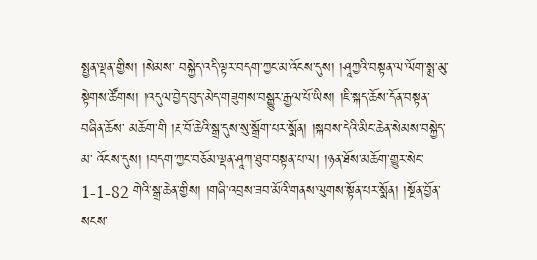སྤྱན་ལྡན་གྱིས། །སེམས་ བསྐྱེད་འདི་ལྟར་བདག་ཀྱང་མ་འོངས་དུས། །ཤཱཀྱའི་བསྟན་ལ་ལོག་སྨྲ་མུ་སྟེགས་ཚོགས། །འདུལ་བྱེད་བུད་མེད་གཟུགས་བསྒྱུར་རྒྱལ་པོ་ཡིས། །ཇི་སྐད་ཆོས་དོན་བསྟན་བཞིན་ཆོས་ མཆོག་གི །རྔ་བོ་ཆེའི་སྒྲ་དུས་སུ་སྒྲོག་པར་སྨོན། །སྐབས་དེའི་མིང་ཆེན་སེམས་བསྐྱེད་མ་ འོངས་དུས། །བདག་ཀྱང་བཅོམ་ལྡན་ཤཱཀ་ཐུབ་བསྟན་པ་ལ། །ཉན་ཐོས་མཆོག་གྱུར་སེང་ 1-1-82 གེའི་སྒྲ་ཆེན་གྱིས། །གཞི་འབྲས་ཟབ་མོའི་གནས་ལུགས་སྟོན་པར་སྨོན། །སྔོན་བྱོན་སངས་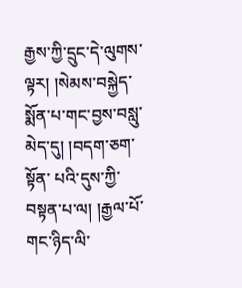རྒྱས་ཀྱི་དྲུང་དེ་ལུགས་ལྟར། །སེམས་བསྐྱེད་སྨོན་པ་གང་བྱས་བསླུ་མེད་དུ། །བདག་ཅག་སྟོན་ པའི་དུས་ཀྱི་བསྟན་པ་ལ། །རྒྱལ་པོ་གང་ཉིད་ལི་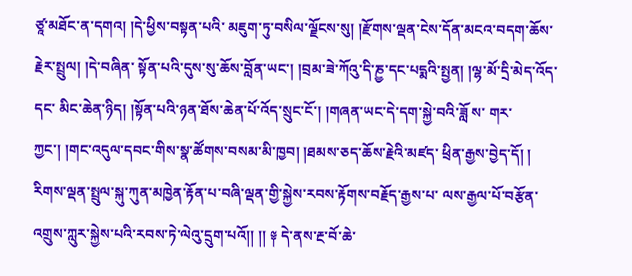ཙཱ་མཐོང་ན་དགའ། །དེ་ཕྱིས་བསྟན་པའི་ མཇུག་ཏུ་བསིལ་ལྗོངས་སུ། །རྫོགས་ལྡན་ངེས་དོན་མངའ་བདག་ཆོས་རྗེར་སྤྲུལ། །དེ་བཞིན་ སྟོན་པའི་དུས་སུ་ཆོས་བློན་ཡང་། །བྲམ་ཟེ་ཀོའུ་དི་ཎྱ་དང་པདྨའི་སྤྱན། །ལྷ་མོ་དྲི་མེད་འོད་དང་ མིང་ཆེན་ཉིད། །སྟོན་པའི་ཉན་ཐོས་ཆེན་པོ་འོད་སྲུང་ངོ་། །གཞན་ཡང་དེ་དག་སྐྱེ་བའི་ཟློ ས་ གར་ཀྱང་། །གང་འདུལ་དབང་གིས་སྣ་ཚོགས་བསམ་མི་ཁྱབ། །ཐམས་ཅད་ཆོས་རྗེའི་མཛད་ ཕྲིན་རྒྱས་བྱེད་དོ། ། རིགས་ལྡན་སྤྲུལ་སྐུ་ཀུན་མཁྱེན་རྟོན་པ་བཞི་ལྡན་གྱི་སྐྱེས་རབས་རྟོགས་བརྗོད་རྒྱས་པ་ ལས་རྒྱལ་པོ་བརྩོན་འགྲུས་ཀླུར་སྐྱེས་པའི་རབས་ཏེ་ལེའུ་དྲུག་པའོ།། །། ༈ དེ་ནས་རྔ་བོ་ཆེ་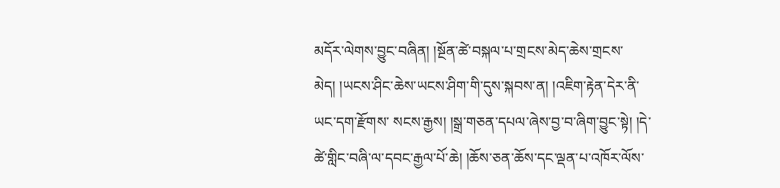མདོར་ལེགས་བྱུང་བཞིན། །སྔོན་ཚེ་བསྐལ་པ་གྲངས་མེད་ཆེས་གྲངས་ མེད། །ཡངས་ཤིང་ཆེས་ཡངས་ཤིག་གི་དུས་སྐབས་ན། །འཇིག་རྟེན་དེར་ནི་ཡང་དག་རྫོགས་ སངས་རྒྱས། །སྒྲ་གཅན་དཔལ་ཞེས་བྱ་བ་ཞིག་བྱུང་སྟེ། །དེ་ཚེ་གླིང་བཞི་ལ་དབང་རྒྱལ་པོ་ཆེ། །ཆོས་ཅན་ཆོས་དང་ལྡན་པ་འཁོར་ལོས་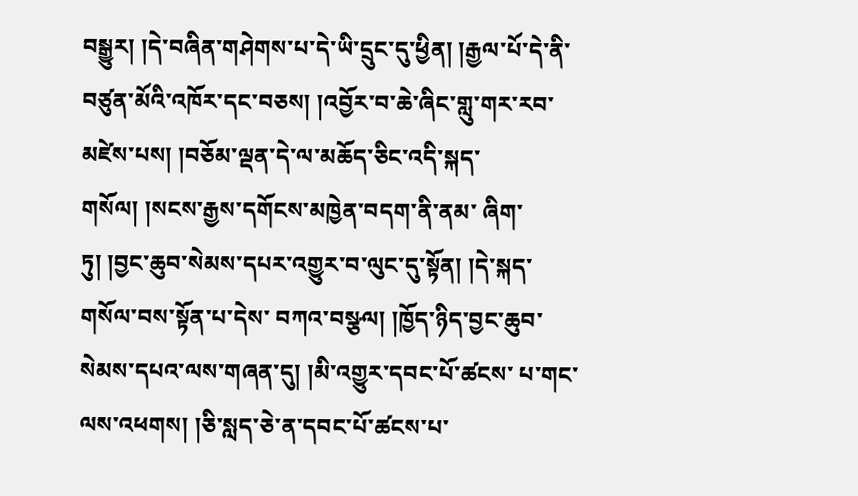བསྒྱུར། །དེ་བཞིན་གཤེགས་པ་དེ་ཡི་དྲུང་དུ་ཕྱིན། །རྒྱལ་པོ་དེ་ནི་བཙུན་མོའི་འཁོར་དང་བཅས། །འབྱོར་བ་ཆེ་ཞིང་གླུ་གར་རབ་མཛེས་པས། །བཅོམ་ལྡན་དེ་ལ་མཆོད་ཅིང་འདི་སྐད་གསོལ། །སངས་རྒྱས་དགོངས་མཁྱེན་བདག་ནི་ནམ་ ཞིག་ཏུ། །བྱང་ཆུབ་སེམས་དཔར་འགྱུར་བ་ལུང་དུ་སྟོན། །དེ་སྐད་གསོལ་བས་སྟོན་པ་དེས་ བཀའ་བསྩལ། །ཁྱོད་ཉིད་བྱང་ཆུབ་སེམས་དཔའ་ལས་གཞན་དུ། །མི་འགྱུར་དབང་པོ་ཚངས་ པ་གང་ལས་འཕགས། །ཅི་སླད་ཅེ་ན་དབང་པོ་ཚངས་པ་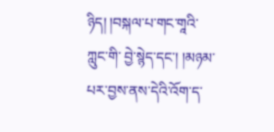ཉིད། །བསྐལ་པ་གང་གཱའི་ཀླུང་གི་ བྱེ་སྙེད་དང་། །མཉམ་པར་བྱས་ནས་དེའི་འོག་ད་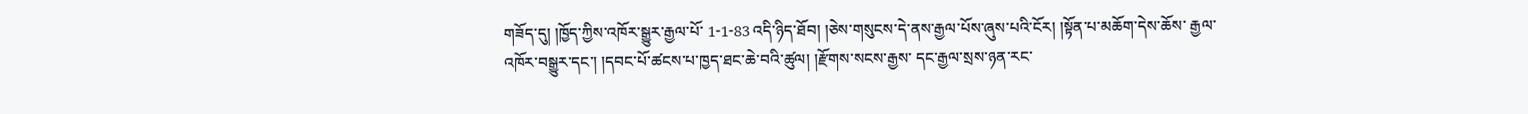གཟོད་དུ། །ཁྱོད་ཀྱིས་འཁོར་སྒྱུར་རྒྱལ་པོ་ 1-1-83 འདི་ཉིད་ཐོབ། །ཅེས་གསུངས་དེ་ནས་རྒྱལ་པོས་ཞུས་པའི་ངོར། །སྟོན་པ་མཆོག་དེས་ཆོས་ རྒྱལ་འཁོར་བསྒྱུར་དང་། །དབང་པོ་ཚངས་པ་ཁྱད་ཐང་ཆེ་བའི་ཚུལ། །རྫོགས་སངས་རྒྱས་ དང་རྒྱལ་སྲས་ཉན་རང་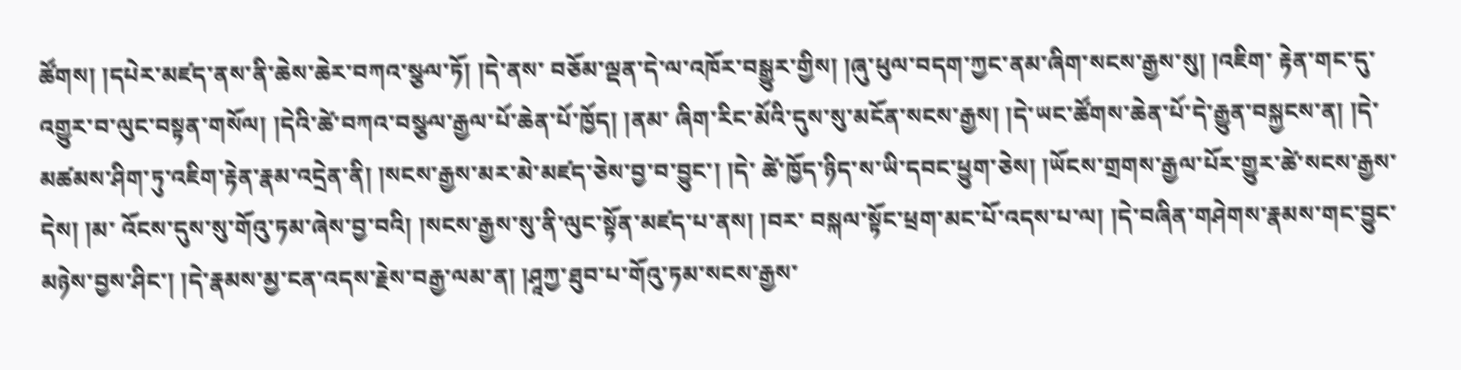ཚོགས། །དཔེར་མཛད་ནས་ནི་ཆེས་ཆེར་བཀའ་སྩལ་ཏོ། །དེ་ནས་ བཅོམ་ལྡན་དེ་ལ་འཁོར་བསྒྱུར་གྱིས། །ཞུ་ཕུལ་བདག་ཀྱང་ནམ་ཞིག་སངས་རྒྱས་སུ། །འཇིག་ རྟེན་གང་དུ་འགྱུར་བ་ལུང་བསྟན་གསོལ། །དེའི་ཚེ་བཀའ་བསྩལ་རྒྱལ་པོ་ཆེན་པོ་ཁྱོད། །ནམ་ ཞིག་རིང་མོའི་དུས་སུ་མངོན་སངས་རྒྱས། །དེ་ཡང་ཚོགས་ཆེན་པོ་དེ་རྒྱུན་བསྐྱངས་ན། །དེ་ མཚམས་ཤིག་ཏུ་འཇིག་རྟེན་རྣམ་འདྲེན་ནི། །སངས་རྒྱས་མར་མེ་མཛད་ཅེས་བྱ་བ་བྱུང་། །དེ་ ཚེ་ཁྱོད་ཉིད་ས་ཡི་དབང་ཕྱུག་ཅེས། །ཡོངས་གྲགས་རྒྱལ་པོར་གྱུར་ཚེ་སངས་རྒྱས་དེས། །མ་ འོངས་དུས་སུ་གོའུ་ཏམ་ཞེས་བྱ་བའི། །སངས་རྒྱས་སུ་ནི་ལུང་སྟོན་མཛད་པ་ནས། །བར་ བསྐལ་སྟོང་ཕྲག་མང་པོ་འདས་པ་ལ། །དེ་བཞིན་གཤེགས་རྣམས་གང་བྱུང་མཉེས་བྱས་ཤིང་། །དེ་རྣམས་མྱ་ངན་འདས་རྗེས་བརྒྱ་ལམ་ན། །ཤཱཀྱ་ཐུབ་པ་གོའུ་ཏམ་སངས་རྒྱས་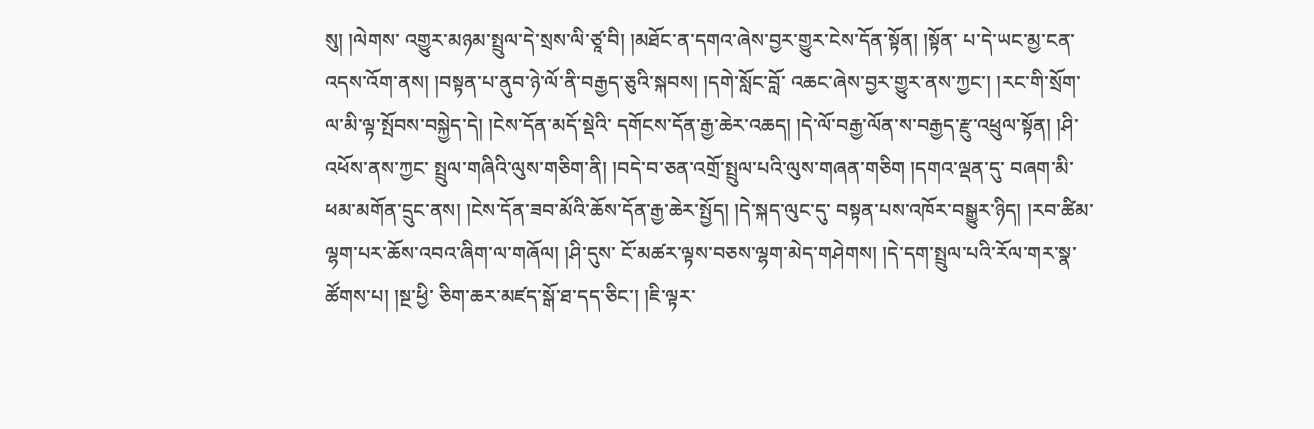སུ། །ལེགས་ འགྱུར་མཉམ་སྤྲུལ་དེ་སྲས་ལི་ཙཱ་བི། །མཐོང་ན་དགའ་ཞེས་བྱར་གྱུར་ངེས་དོན་སྟོན། །སྟོན་ པ་དེ་ཡང་མྱ་ངན་འདས་འོག་ནས། །བསྟན་པ་ནུབ་ཉེ་ལོ་ནི་བརྒྱད་ཅུའི་སྐབས། །དགེ་སློང་བློ་ འཆང་ཞེས་བྱར་གྱུར་ནས་ཀྱང་། །རང་གི་སྲོག་ལ་མི་ལྟ་སྤོབས་བསྐྱེད་དེ། །ངེས་དོན་མདོ་སྡེའི་ དགོངས་དོན་རྒྱ་ཆེར་འཆད། །དེ་ལོ་བརྒྱ་ལོན་ས་བརྒྱད་རྫུ་འཕྲུལ་སྟོན། །ཤི་འཕོས་ནས་ཀྱང་ སྤྲུལ་གཞིའི་ལུས་གཅིག་ནི། །བདེ་བ་ཅན་འགྲོ་སྤྲུལ་པའི་ལུས་གཞན་གཅིག །དགའ་ལྡན་དུ་ བཞག་མི་ཕམ་མགོན་དྲུང་ནས། །ངེས་དོན་ཟབ་མོའི་ཆོས་དོན་རྒྱ་ཆེར་སྤྱོད། །དེ་སྐད་ལུང་དུ་ བསྟན་པས་འཁོར་བསྒྱུར་ཉིད། །རབ་ཚིམ་ལྷག་པར་ཆོས་འབའ་ཞིག་ལ་གཞོལ། །ཤི་དུས་ ངོ་མཚར་ལྟས་བཅས་ལྷག་མེད་གཤེགས། །དེ་དག་སྤྲུལ་པའི་རོལ་གར་སྣ་ཚོགས་པ། །སྔ་ཕྱི་ ཅིག་ཆར་མཛད་སྒོ་ཐ་དད་ཅིང་། །ཇི་ལྟར་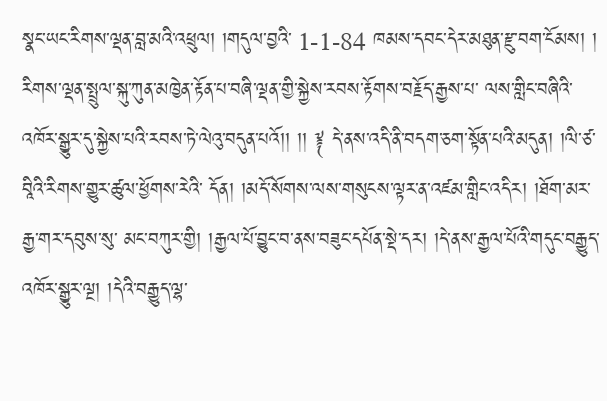སྣང་ཡང་རིགས་ལྡན་བླ་མའི་འཕྲུལ། །གདུལ་བྱའི་ 1-1-84 ཁམས་དབང་དེར་མཐུན་རྫུ་བག་ངོམས། ། རིགས་ལྡན་སྤྲུལ་སྐུ་ཀུན་མཁྱེན་རྟོན་པ་བཞི་ལྡན་གྱི་སྐྱེས་རབས་རྟོགས་བརྗོད་རྒྱས་པ་ ལས་གླིང་བཞིའི་འཁོར་སྒྱུར་དུ་སྐྱེས་པའི་རབས་ཏེ་ལེའུ་བདུན་པའོ།། །། ༈ དེ་ནས་འདི་ནི་བདག་ཅག་སྟོན་པའི་མདུན། །ལི་ཙ་བཱིའི་རིགས་གྱུར་ཚུལ་ཕྱོགས་རེའི་ དོན། །མདོ་སོགས་ལས་གསུངས་ལྟར་ན་འཛམ་གླིང་འདིར། །ཐོག་མར་རྒྱ་གར་དབུས་སུ་ མང་བཀུར་གྱི། །རྒྱལ་པོ་བྱུང་བ་ནས་བཟུང་དཔོན་སྡེ་དར། །དེ་ནས་རྒྱལ་པོའི་གདུང་བརྒྱུད་ འཁོར་སྒྱུར་ལྔ། །དེའི་བརྒྱུད་ལྷ་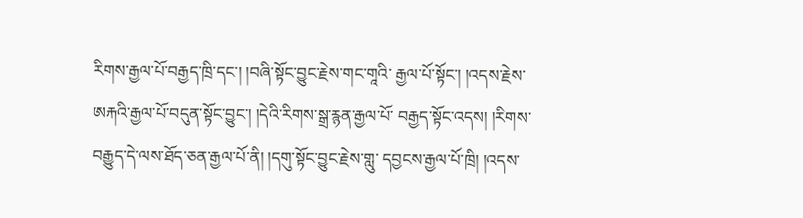རིགས་རྒྱལ་པོ་བརྒྱད་ཁྲི་དང་། །བཞི་སྟོང་བྱུང་རྗེས་གང་གཱའི་ རྒྱལ་པོ་སྟོང་། །འདས་རྗེས་ཨརྐའི་རྒྱལ་པོ་བདུན་སྟོང་བྱུང་། །དེའི་རིགས་སྒྲ་རྙན་རྒྱལ་པོ་ བརྒྱད་སྟོང་འདས། །རིགས་བརྒྱུད་དེ་ལས་ཐོད་ཅན་རྒྱལ་པོ་ནི། །དགུ་སྟོང་བྱུང་རྗེས་གླུ་ དབྱངས་རྒྱལ་པོ་ཁྲི། །འདས་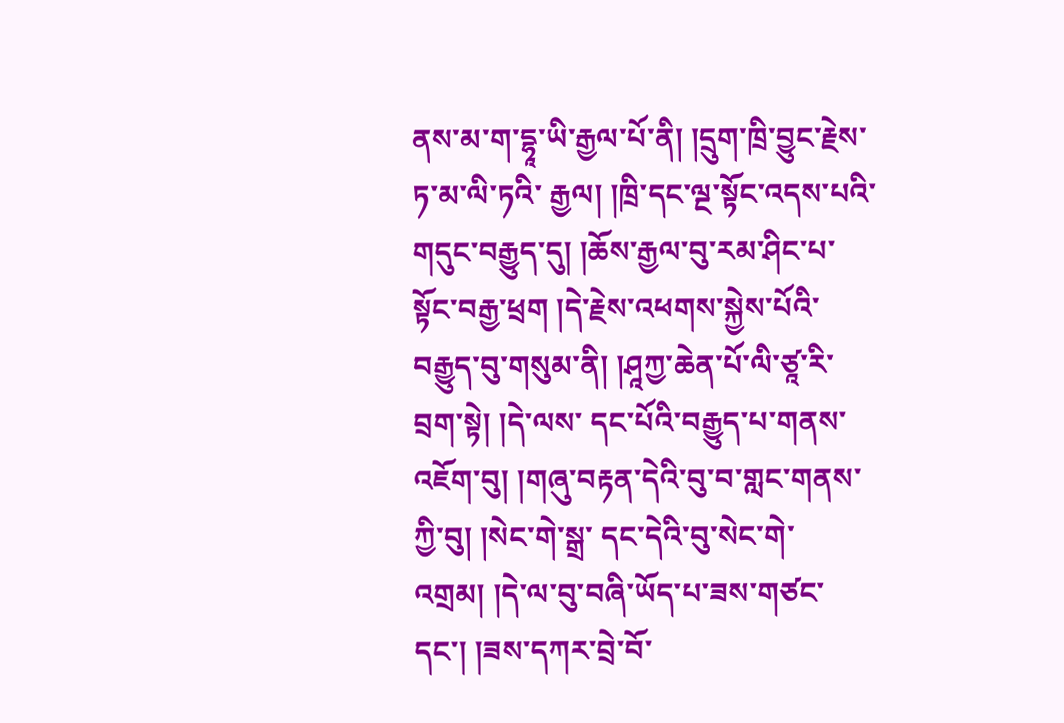ནས་མ་ག་དྷཱ་ཡི་རྒྱལ་པོ་ནི། །དྲུག་ཁྲི་བྱུང་རྗེས་ཏ་མ་ལི་ཏའི་ རྒྱལ། །ཁྲི་དང་ལྔ་སྟོང་འདས་པའི་གདུང་བརྒྱུད་དུ། །ཆོས་རྒྱལ་བུ་རམ་ཤིང་པ་སྟོང་བརྒྱ་ཕྲག །དེ་རྗེས་འཕགས་སྐྱེས་པོའི་བརྒྱུད་བུ་གསུམ་ནི། །ཤཱཀྱ་ཆེན་པོ་ལི་ཙཱ་རི་བྲག་སྟེ། །དེ་ལས་ དང་པོའི་བརྒྱུད་པ་གནས་འཇོག་བུ། །གཞུ་བརྟན་དེའི་བུ་བ་གླང་གནས་ཀྱི་བུ། །སེང་གེ་སྒྲ་ དང་དེའི་བུ་སེང་གེ་འགྲམ། །དེ་ལ་བུ་བཞི་ཡོད་པ་ཟས་གཙང་དང་། །ཟས་དཀར་བྲེ་བོ་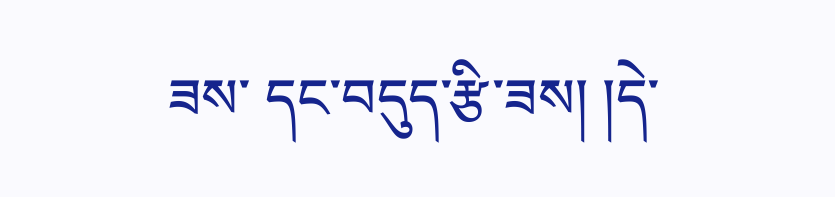ཟས་ དང་བདུད་རྩི་ཟས། །དེ་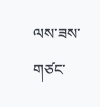ལས་ཟས་གཙང་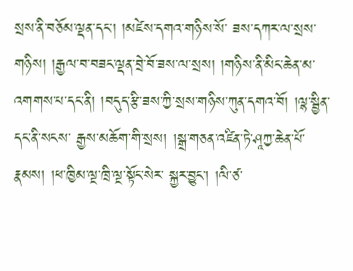སྲས་ནི་བཅོམ་ལྡན་དང་། །མཛེས་དགའ་གཉིས་སོ་ ཟས་དཀར་ལ་སྲས་གཉིས། །རྒྱལ་བ་བཟང་ལྡན་བྲེ་བོ་ཟས་ལ་སྲས། །གཉིས་ནི་མིང་ཆེན་མ་ འགགས་པ་དང་ནི། །བདུད་རྩི་ཟས་ཀྱི་སྲས་གཉིས་ཀུན་དགའ་བོ། །ལྷ་སྦྱིན་དང་ནི་སངས་ རྒྱས་མཆོག་གི་སྲས། །སྒྲ་གཅན་འཛིན་ཏེ་ཤཱཀྱ་ཆེན་པོ་རྣམས། །ཕ་ཁྱིམ་ལྔ་ཁྲི་ལྔ་སྟོང་སེར་ སྐྱར་བྱུང་། །ལི་ཙ་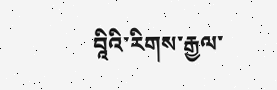བཱིའི་རིགས་རྒྱལ་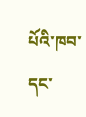པོའི་ཁབ་དང་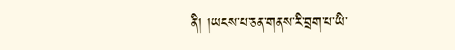ནི། །ཡངས་པ་ཅན་གནས་རི་བྲག་པ་ཡི་